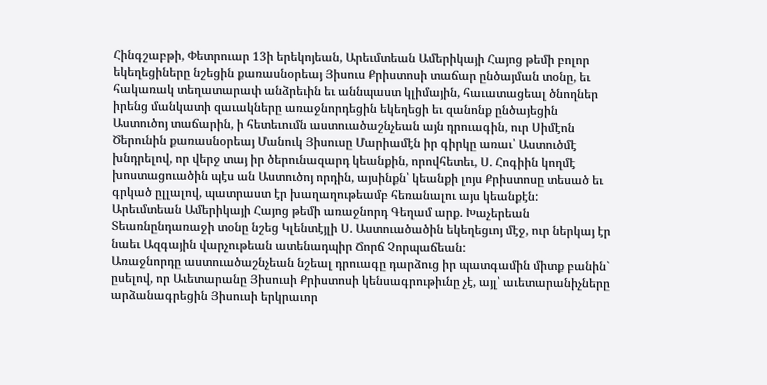Հինգշաբթի, Փետրուար 13ի երեկոյեան, Արեւմտեան Ամերիկայի Հայոց թեմի բոլոր եկեղեցիները նշեցին քառասնօրեայ Յիսուս Քրիստոսի տաճար ընծայման տօնը, եւ հակառակ տեղատարափ անձրեւին եւ աննպաստ կլիմային, հաւատացեալ ծնողներ իրենց մանկատի զաւակները առաջնորդեցին եկեղեցի եւ զանոնք ընծայեցին Աստուծոյ տաճարին, ի հետեւումն աստուածաշնչեան այն դրուագին, ուր Սիմէոն Ծերունին քառասնօրեայ Մանուկ Յիսուսը Մարիամէն իր գիրկը առաւ՝ Աստուծմէ խնդրելով, որ վերջ տայ իր ծերունազարդ կեանքին, որովհետեւ, Ս. Հոգիին կողմէ խոստացուածին պէս ան Աստուծոյ որդին, այսինքն՝ կեանքի լոյս Քրիստոսը տեսած եւ գրկած ըլլալով, պատրաստ էր խաղաղութեամբ հեռանալու այս կեանքէն:
Արեւմտեան Ամերիկայի Հայոց թեմի առաջնորդ Գեղամ արք. Խաչերեան Տեառնընդառաջի տօնը նշեց Կլենտէյլի Ս. Աստուածածին եկեղեցւոյ մէջ, ուր ներկայ էր նաեւ Ազգային վարչութեան ատենադպիր Ճորճ Չորպաճեան:
Առաջնորդը աստուածաշնչեան նշեալ դրուագը դարձուց իր պատգամին միտք բանին` ըսելով, որ Աւետարանը Յիսուսի Քրիստոսի կենսագրութիւնը չէ, այլ՝ աւետարանիչները արձանագրեցին Յիսուսի երկրաւոր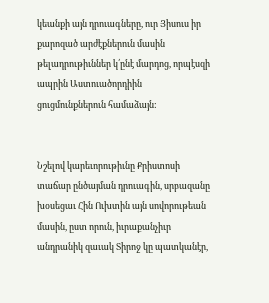կեանքի այն դրուագները, ուր Յիսուս իր քարոզած արժէքներուն մասին թելադրութիւններ կ՛ընէ մարդոց, որպէսզի ապրին Աստուածորդիին ցուցմունքներուն համաձայն:


Նշելով կարեւորութիւնը Քրիստոսի տաճար ընծայման դրուագին, սրբազանը խօսեցաւ Հին Ուխտին այն սովորութեան մասին, ըստ որուն, իւրաքանչիւր անդրանիկ զաւակ Տիրոջ կը պատկանէր,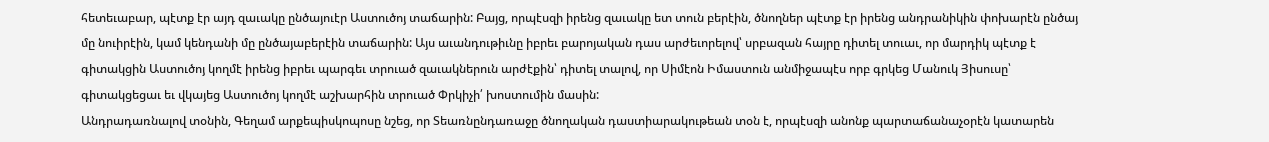հետեւաբար, պէտք էր այդ զաւակը ընծայուէր Աստուծոյ տաճարին: Բայց, որպէսզի իրենց զաւակը ետ տուն բերէին, ծնողներ պէտք էր իրենց անդրանիկին փոխարէն ընծայ մը նուիրէին, կամ կենդանի մը ընծայաբերէին տաճարին: Այս աւանդութիւնը իբրեւ բարոյական դաս արժեւորելով՝ սրբազան հայրը դիտել տուաւ, որ մարդիկ պէտք է գիտակցին Աստուծոյ կողմէ իրենց իբրեւ պարգեւ տրուած զաւակներուն արժէքին՝ դիտել տալով, որ Սիմէոն Իմաստուն անմիջապէս որբ գրկեց Մանուկ Յիսուսը՝ գիտակցեցաւ եւ վկայեց Աստուծոյ կողմէ աշխարհին տրուած Փրկիչի՛ խոստումին մասին:
Անդրադառնալով տօնին, Գեղամ արքեպիսկոպոսը նշեց, որ Տեառնընդառաջը ծնողական դաստիարակութեան տօն է, որպէսզի անոնք պարտաճանաչօրէն կատարեն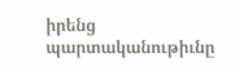իրենց պարտականութիւնը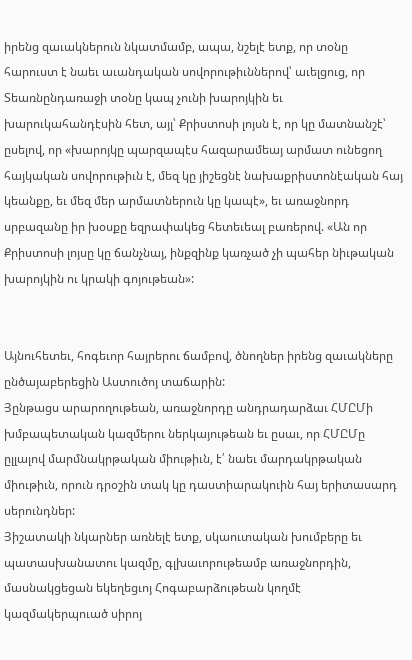իրենց զաւակներուն նկատմամբ, ապա, նշելէ ետք, որ տօնը հարուստ է նաեւ աւանդական սովորութիւններով՝ աւելցուց, որ Տեառնընդառաջի տօնը կապ չունի խարոյկին եւ խարուկահանդէսին հետ, այլ՝ Քրիստոսի լոյսն է, որ կը մատնանշէ՝ ըսելով, որ «խարոյկը պարզապէս հազարամեայ արմատ ունեցող հայկական սովորութիւն է, մեզ կը յիշեցնէ նախաքրիստոնէական հայ կեանքը, եւ մեզ մեր արմատներուն կը կապէ», եւ առաջնորդ սրբազանը իր խօսքը եզրափակեց հետեւեալ բառերով. «Ան որ Քրիստոսի լոյսը կը ճանչնայ, ինքզինք կառչած չի պահեր նիւթական խարոյկին ու կրակի գոյութեան»:


Այնուհետեւ, հոգեւոր հայրերու ճամբով, ծնողներ իրենց զաւակները ընծայաբերեցին Աստուծոյ տաճարին:
Յընթացս արարողութեան, առաջնորդը անդրադարձաւ ՀՄԸՄի խմբապետական կազմերու ներկայութեան եւ ըսաւ, որ ՀՄԸՄը ըլլալով մարմնակրթական միութիւն, է՛ նաեւ մարդակրթական միութիւն, որուն դրօշին տակ կը դաստիարակուին հայ երիտասարդ սերունդներ:
Յիշատակի նկարներ առնելէ ետք, սկաուտական խումբերը եւ պատասխանատու կազմը, գլխաւորութեամբ առաջնորդին, մասնակցեցան եկեղեցւոյ Հոգաբարձութեան կողմէ կազմակերպուած սիրոյ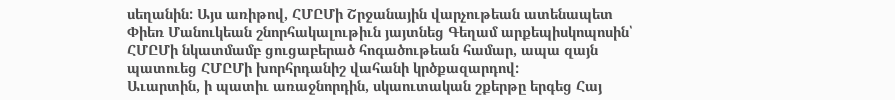սեղանին: Այս առիթով, ՀՄԸՄի Շրջանային վարչութեան ատենապետ Փիեռ Մանուկեան շնորհակալութիւն յայտնեց Գեղամ արքեպիսկոպոսին՝ ՀՄԸՄի նկատմամբ ցուցաբերած հոգածութեան համար, ապա զայն պատուեց ՀՄԸՄի խորհրդանիշ վահանի կրծքազարդով:
Աւարտին, ի պատիւ առաջնորդին, սկաուտական շքերթը երգեց Հայ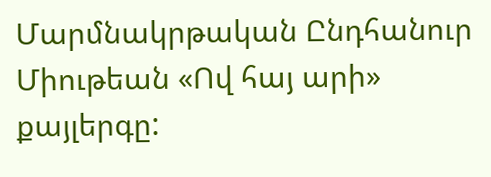Մարմնակրթական Ընդհանուր Միութեան «Ով հայ արի» քայլերգը: